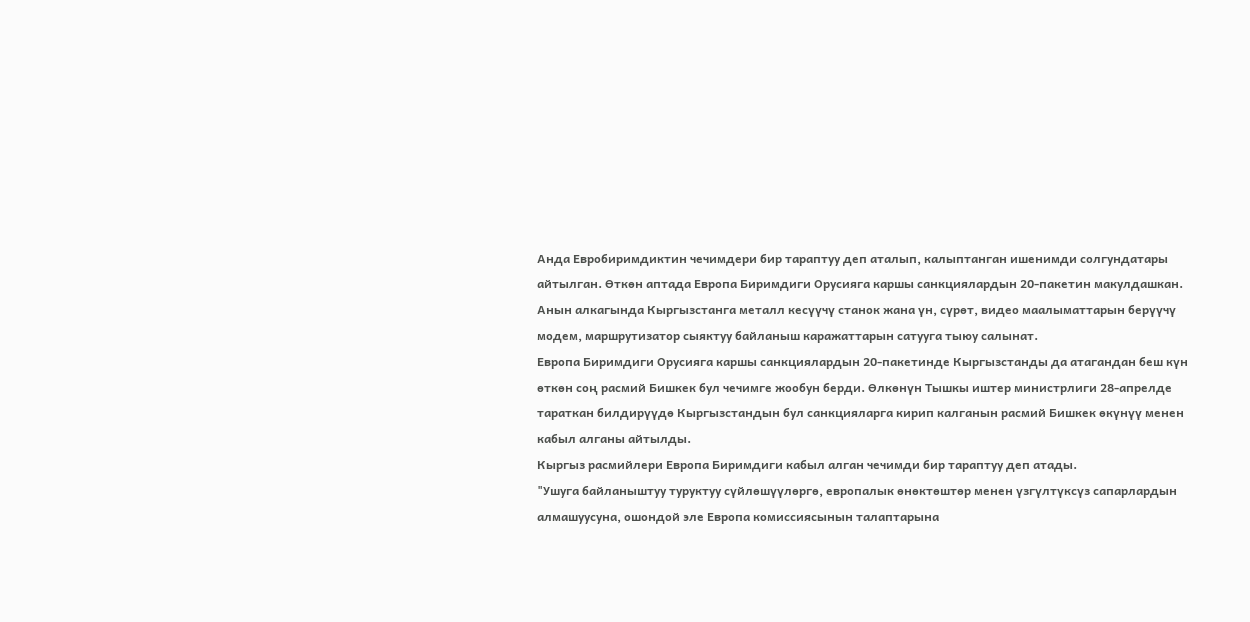Анда Евробиримдиктин чечимдери бир тараптуу деп аталып, калыптанган ишенимди солгундатары айтылган. Өткөн аптада Европа Биримдиги Орусияга каршы санкциялардын 20-пакетин макулдашкан. Анын алкагында Кыргызстанга металл кесүүчү станок жана үн, сүрөт, видео маалыматтарын берүүчү модем, маршрутизатор сыяктуу байланыш каражаттарын сатууга тыюу салынат.
Европа Биримдиги Орусияга каршы санкциялардын 20-пакетинде Кыргызстанды да атагандан беш күн өткөн соң расмий Бишкек бул чечимге жообун берди. Өлкөнүн Тышкы иштер министрлиги 28-апрелде тараткан билдирүүдө Кыргызстандын бул санкцияларга кирип калганын расмий Бишкек өкүнүү менен кабыл алганы айтылды.
Кыргыз расмийлери Европа Биримдиги кабыл алган чечимди бир тараптуу деп атады.
"Ушуга байланыштуу туруктуу сүйлөшүүлөргө, европалык өнөктөштөр менен үзгүлтүксүз сапарлардын алмашуусуна, ошондой эле Европа комиссиясынын талаптарына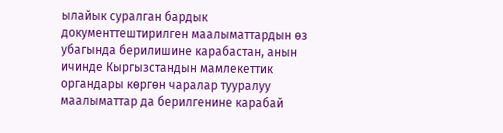ылайык суралган бардык документтештирилген маалыматтардын өз убагында берилишине карабастан, анын ичинде Кыргызстандын мамлекеттик органдары көргөн чаралар тууралуу маалыматтар да берилгенине карабай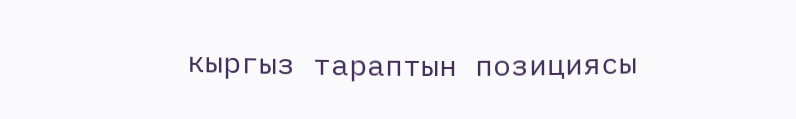кыргыз тараптын позициясы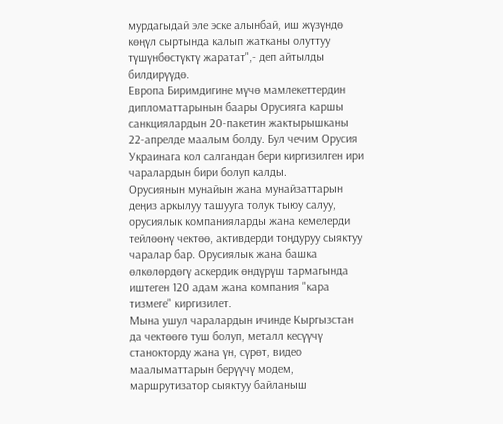мурдагыдай эле эске алынбай, иш жүзүндө көңүл сыртында калып жатканы олуттуу түшүнбөстүктү жаратат",- деп айтылды билдирүүдө.
Европа Биримдигине мүчө мамлекеттердин дипломаттарынын баары Орусияга каршы санкциялардын 20-пакетин жактырышканы 22-апрелде маалым болду. Бул чечим Орусия Украинага кол салгандан бери киргизилген ири чаралардын бири болуп калды.
Орусиянын мунайын жана мунайзаттарын деңиз аркылуу ташууга толук тыюу салуу, орусиялык компанияларды жана кемелерди тейлөөнү чектөө, активдерди тоңдуруу сыяктуу чаралар бар. Орусиялык жана башка өлкөлөрдөгү аскердик өндүрүш тармагында иштеген 120 адам жана компания "кара тизмеге" киргизилет.
Мына ушул чаралардын ичинде Кыргызстан да чектөөгө туш болуп, металл кесүүчү станокторду жана үн, сүрөт, видео маалыматтарын берүүчү модем, маршрутизатор сыяктуу байланыш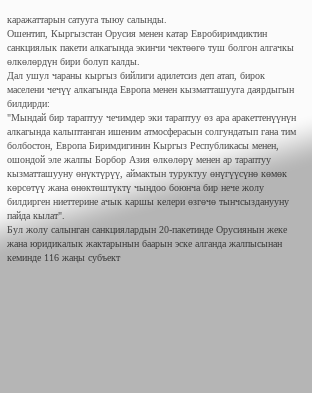каражаттарын сатууга тыюу салынды.
Ошентип, Кыргызстан Орусия менен катар Евробиримдиктин санкциялык пакети алкагында экинчи чектөөгө туш болгон алгачкы өлкөлөрдүн бири болуп калды.
Дал ушул чараны кыргыз бийлиги адилетсиз деп атап, бирок маселени чечүү алкагында Европа менен кызматташууга даярдыгын билдирди:
"Мындай бир тараптуу чечимдер эки тараптуу өз ара аракеттенүүнүн алкагында калыптанган ишеним атмосферасын солгундатып гана тим болбостон, Европа Биримдигинин Кыргыз Республикасы менен, ошондой эле жалпы Борбор Азия өлкөлөрү менен ар тараптуу кызматташууну өнүктүрүү, аймактын туруктуу өнүгүүсүнө көмөк көрсөтүү жана өнөктөштүктү чыңдоо боюнча бир нече жолу билдирген ниеттерине ачык каршы келери өзгөчө тынчсызданууну пайда кылат".
Бул жолу салынган санкциялардын 20-пакетинде Орусиянын жеке жана юридикалык жактарынын баарын эске алганда жалпысынан кеминде 116 жаңы субъект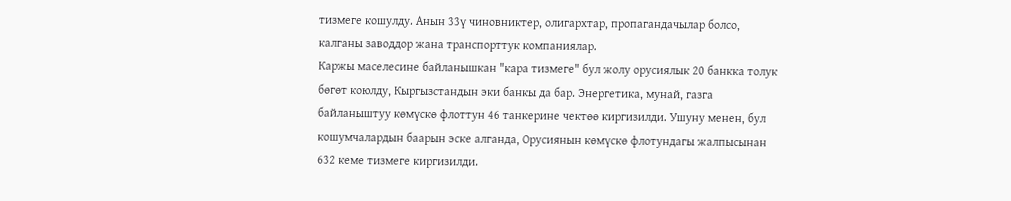тизмеге кошулду. Анын 33ү чиновниктер, олигархтар, пропагандачылар болсо, калганы заводдор жана транспорттук компаниялар.
Каржы маселесине байланышкан "кара тизмеге" бул жолу орусиялык 20 банкка толук бөгөт коюлду, Кыргызстандын эки банкы да бар. Энергетика, мунай, газга байланыштуу көмүскө флоттун 46 танкерине чектөө киргизилди. Ушуну менен, бул кошумчалардын баарын эске алганда, Орусиянын көмүскө флотундагы жалпысынан 632 кеме тизмеге киргизилди.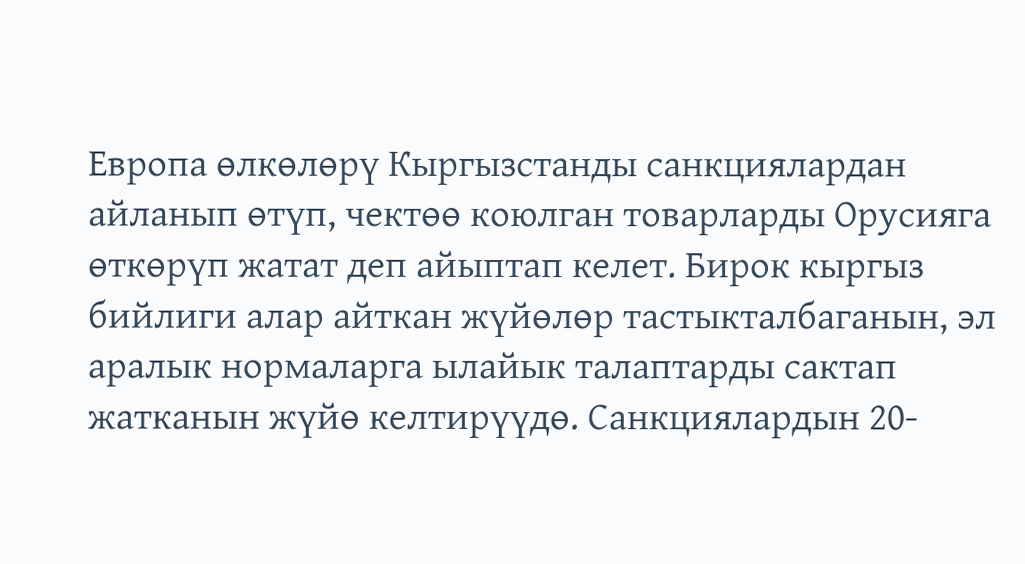Европа өлкөлөрү Кыргызстанды санкциялардан айланып өтүп, чектөө коюлган товарларды Орусияга өткөрүп жатат деп айыптап келет. Бирок кыргыз бийлиги алар айткан жүйөлөр тастыкталбаганын, эл аралык нормаларга ылайык талаптарды сактап жатканын жүйө келтирүүдө. Санкциялардын 20-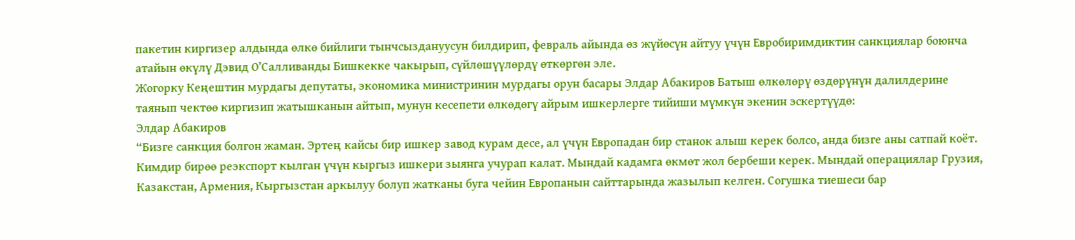пакетин киргизер алдында өлкө бийлиги тынчсыздануусун билдирип, февраль айында өз жүйөсүн айтуу үчүн Евробиримдиктин санкциялар боюнча атайын өкүлү Дэвид О’Салливанды Бишкекке чакырып, сүйлөшүүлөрдү өткөргөн эле.
Жогорку Кеңештин мурдагы депутаты, экономика министринин мурдагы орун басары Элдар Абакиров Батыш өлкөлөрү өздөрүнүн далилдерине таянып чектөө киргизип жатышканын айтып, мунун кесепети өлкөдөгү айрым ишкерлерге тийиши мүмкүн экенин эскертүүдө:
Элдар Абакиров
“Бизге санкция болгон жаман. Эртең кайсы бир ишкер завод курам десе, ал үчүн Европадан бир станок алыш керек болсо, анда бизге аны сатпай коёт. Кимдир бирөө реэкспорт кылган үчүн кыргыз ишкери зыянга учурап калат. Мындай кадамга өкмөт жол бербеши керек. Мындай операциялар Грузия, Казакстан, Армения, Кыргызстан аркылуу болуп жатканы буга чейин Европанын сайттарында жазылып келген. Согушка тиешеси бар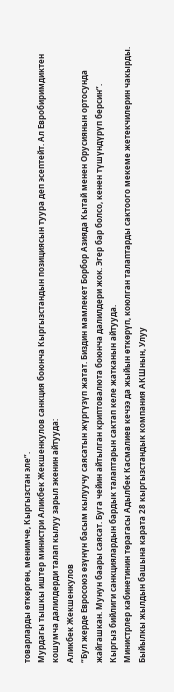товарларды өткөргөн, менимче, Кыргызстан эле”.
Мурдагы тышкы иштер министри Аликбек Жекшенкулов санкция боюнча Кыргызстандын позициясын туура деп эсептейт. Ал Евробиримдиктен кошумча далилдерди талап кылуу зарыл экенин айтууда:
Аликбек Жекшенкулов
“Бул жерде Евросоюз өзүнүн басым кылуучу саясатын жүргүзүп жатат. Биздин мамлекет Борбор Азияда Кытай менен Орусиянын ортосунда жайгашкан. Мунун баары саясат. Буга чейин айтылган криптовалюта боюнча далилдери жок. Эгер бар болсо, кенен түшүндүрүп берсин”.
Кыргыз бийлиги санкциялардын бардык талаптарын сактап келе жатканын айтууда.
Министрлер кабинетинин төрагасы Адылбек Касмалиев кечээ да жыйын өткөрүп, коюлган талаптарды сактоого мекеме жетекчилерин чакырды.
Быйылкы жылдын башына карата 28 кыргызстандык компания АКШнын, Улуу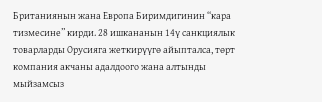Британиянын жана Европа Биримдигинин “кара тизмесине” кирди. 28 ишкананын 14ү санкциялык товарларды Орусияга жеткирүүгө айыпталса, төрт компания акчаны адалдоого жана алтынды мыйзамсыз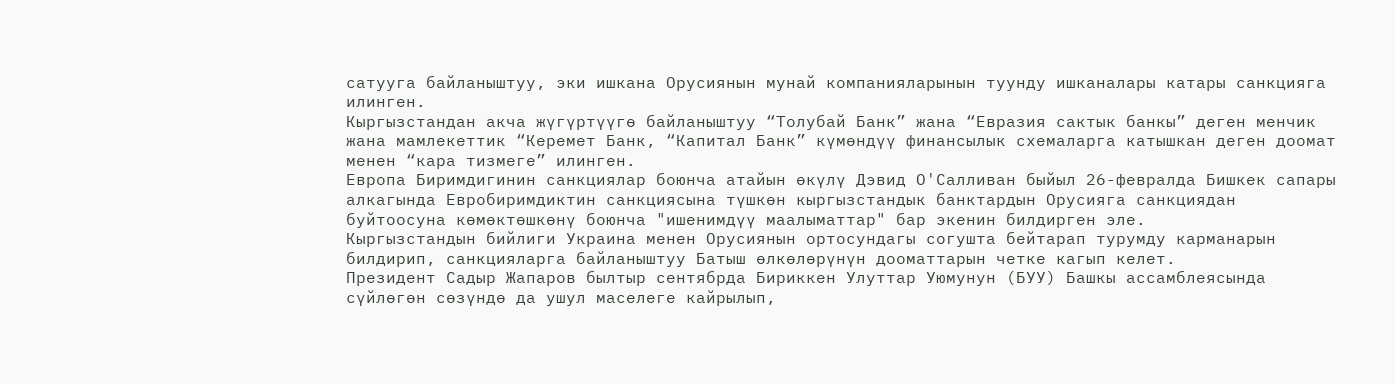сатууга байланыштуу, эки ишкана Орусиянын мунай компанияларынын туунду ишканалары катары санкцияга илинген.
Кыргызстандан акча жүгүртүүгө байланыштуу “Толубай Банк” жана “Евразия сактык банкы” деген менчик жана мамлекеттик “Керемет Банк, “Капитал Банк” күмөндүү финансылык схемаларга катышкан деген доомат менен “кара тизмеге” илинген.
Европа Биримдигинин санкциялар боюнча атайын өкүлү Дэвид О'Салливан быйыл 26-февралда Бишкек сапары алкагында Евробиримдиктин санкциясына түшкөн кыргызстандык банктардын Орусияга санкциядан буйтоосуна көмөктөшкөнү боюнча "ишенимдүү маалыматтар" бар экенин билдирген эле.
Кыргызстандын бийлиги Украина менен Орусиянын ортосундагы согушта бейтарап турумду карманарын билдирип, санкцияларга байланыштуу Батыш өлкөлөрүнүн дооматтарын четке кагып келет.
Президент Садыр Жапаров былтыр сентябрда Бириккен Улуттар Уюмунун (БУУ) Башкы ассамблеясында сүйлөгөн сөзүндө да ушул маселеге кайрылып,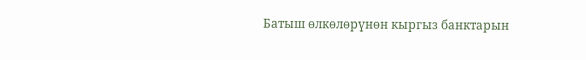Батыш өлкөлөрүнөн кыргыз банктарын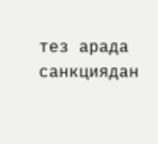тез арада санкциядан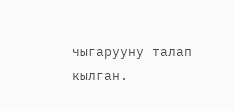чыгарууну талап кылган.